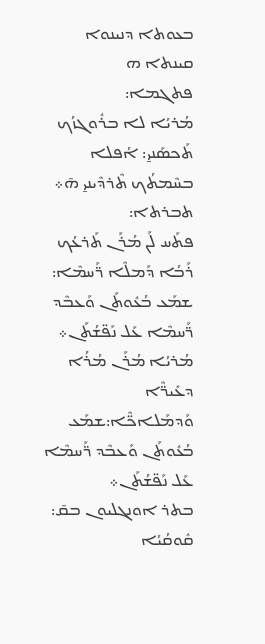ܒܥܘܬܐ ܕܢܝܢܘܐ
ܩܝܢܬܐ ܗ
ܦܬܓܡܐ:
ܡܳܪܝܳܐ ܠܐ ܒܪܽܘܓܙܳܟ ܬܰܟܣܰܢܝ̱: ܐܳܦܠܐ ܒܚܶܡܬܳܟ ܬܶܪܕܶܝܢܝ̱ ܗ̄܀
ܬܒܪܬ‌ܐ:
ܦܬܰܚ ܠܰܢ ܡܳܪܰܢ ܬܰܪܥܳܟ ܪܰܒܳܐ ܕܰܡܠܶܐ ܪ̈ܰܚܡܶܐ: ܫܡܰܥ ܒܳܥܽܘܬܰܢ ܘܰܥܒܶܕ ܪ̈ܰܚܡܶܐ ܥܰܠ ܢܰܦ̈ܫܳܬܰܢ܀
ܡܳܪܝܳܐ ܡܳܪܰܢ ܡܳܪܳܐ ܕܥܺܝܪ̈ܶܐ ܘܰܕܡܰܠܐܟ̈ܶܐ:ܫܡܰܥ ܒܳܥܽܘܬܰܢ ܘܰܥܒܶܕ ܪ̈ܰܚܡܶܐ ܥܰܠ ܢܰܦ̈ܫܳܬܰܢ܀
ܒܬܪ ܐܘܢܓܠܝܘܢ ܒܩ̄: ܩܽܘܩܳܝܳܐ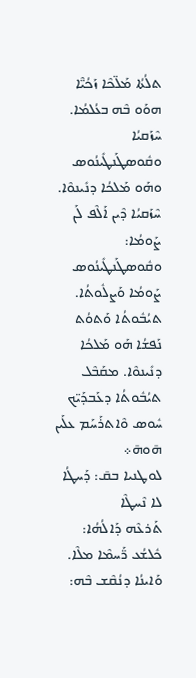ܬܠܳܬܳܐ ܡܰܠ̈ܟܶܐ ܙܰܟܳܝ̈ܶܐ ܗܘܰܘ ܒܶܗ ܒܥܳܠܡܳܐ. ܚܶܙܰܩܝܳܐ ܘܩܽܘܣܛܰܢܛܺܝܢܳܘܣ ܘܗܰܘ ܡܰܠܟܳܐ ܕܢܺܝܢܘܶܐ. ܚܶܙܰܩܝܳܐ ܕܶܝܢ ܐܰܠܶܦ ܠܰܢ ܨܰܘܡܳܐ: ܘܩܽܘܣܛܰܢܛܺܝܢܳܘܣ ܨܰܘܡܳܐ ܘܰܨܠܽܘܬܳܐ. ܬܝܳܒܽܘܬܳܐ ܘܰܬܘܳܬ ܢܰܦܫܳܐ ܗܰܘ ܡܰܠܟܳܐ ܕܢܺܝܢܘܶܐ. ܡܩܰܒܶܠ ܬܝܳܒܽܘܬܳܐ ܕܥܰܒܕܰܝ̈ܟ ܚܽܘܣ ܘܶܐܬܪܰܚܰܡ ܥܠܰܝܢ ܗ̄ܘܗ̄܀
ܠܘܛܢܝܐ ܒܩ̄: ܕܰܚܛܳܐ ܠܐ ܢܶܚܛܶܐ
ܬܰܪܥܶܗ ܕܰܐܠܳܗܳܐ: ܟܽܠܫܳܥ ܪ̈ܰܚܡܶܐ ܡܠܶܐ. ܘܰܐܝܢܳܐ ܕܢܳܩܶܫ ܒܶܗ: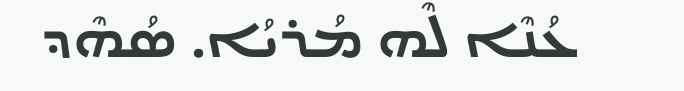ܥܳܢܶܐ ܠܶܗ ܡܳܪܝܳܐ. ܣܳܗܶܕ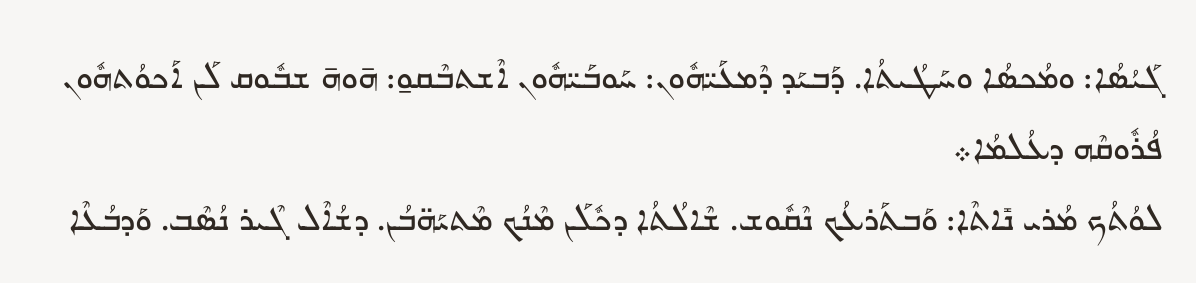ܓܰܝܳܣܳܐ: ܘܡܳܟܣܳܐ ܘܚܰܛܳܝܬܳܐ. ܕܰܒܝܰܕ ܕܶܡܥܰܝ̈ܗܽܘܢ: ܚܰܘܒܰܝ̈ܗܽܘܢ ܐܶܫܬܒܶܩܘ̱: ܗ̄ܘܗ̄ ܫܒܽܘܩ ܠܰܢ ܐܰܟܘܳܬܗܽܘܢ ܦܳܪܽܘܩܶܗ ܕܥܳܠܡܳܐ܀
ܠܘܳܬܳܟ ܡܳܪܝ ܢܺܐܬܶܐ: ܘܰܒܬܰܪܥܳܟ ܢܶܩܽܘܫ. ܫܶܐܠܳܬܳܐ ܕܟܽܠܰܢ ܡܶܢܳܟ ܡܶܬܝܰܗ̈ܒܳܢ. ܕܫܳܐܶܠ ܓܶܝܪ ܢܳܣܶܒ. ܘܰܕܒܳܥܶܐ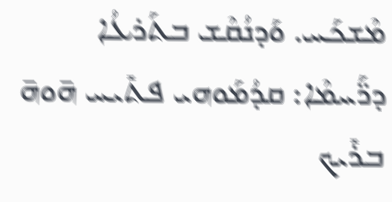ܡܶܫܟܰܚ. ܘܰܕܢܳܩܶܫ ܒܬܰܪܥܳܐ ܕܪ̈ܰܚܡܶܐ: ܩܕܳܡܰܘܗܝ ܦܬܺܝܚ ܗ̄ܘܗ̄ ܒܪܺܝܟ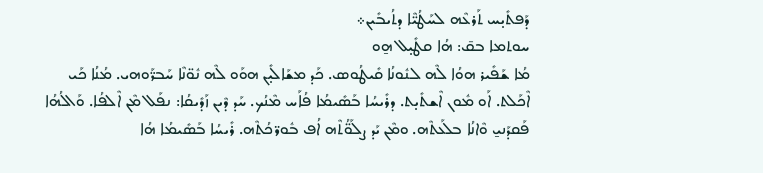ܕܰܦܬܺܝ̣ܚ ܬܰܪܥܶܗ ܠܚܰܛܳܝ̈ܶܐ ܕܬܳܝܒܺܝܢ܀
ܚܘܬܡܐ ܒܩ̄: ܗܳܐ ܩܛܺܝ̣ܠ ܗ̱ܘ
ܡܳܐ ܫܰܦܺܝܪ ܗܘܳܐ ܠܶܗ ܠܢܽܘܢܳܐ ܩܺܝܛܳܘܣ. ܟܰܕ ܡܫܰܐܠܺܝ̣ܢ ܗܘܰܘ ܠܶܗ ܢܽܘ̈ܢܶܐ ܚܰܒܪ̈ܰܘܗܝ. ܡܳܢܳܐ ܟܰܝ ܐܶܟܰܠܬ. ܐܰܘ ܡܽܘܢ ܐܶܫܬܺܝ̣ܬ. ܕܪܺܝܚܳܐ ܒܰܣܺܝܡܳܐ ܦܳܐܰܚ ܡܶܢܳܟ. ܚܰܕ ܕܶܝܢ ܙܰܕܺܝܩܳܐ: ܢܦܰܠ ܡܶܢ ܐܶܠܦܳܐ. ܘܰܐܠܳܗܳܐ ܦܰܩܕܰܢܝ̱ ܘܶܐܢܳܐ ܒܠܰܥܬܶܗ. ܘܡܶܢ ܝܰܕ ܨܠܰܘ̈ܳܬܶܗ ܐܳܦ ܒܽܘܪ̈ܟܳܬܶܗ. ܪܺܝܚܳܐ ܒܰܣܺܝܡܳܐ ܗܳܐ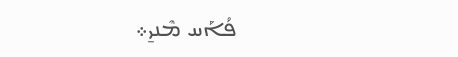ܦܳܐܰܚ ܡܶܢܝ̱܀